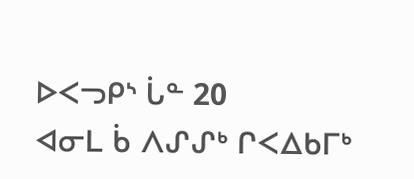ᐅᐸᓓᑭᔅ ᒑᓐ 20
ᐊᓂᒪ ᑳ ᐱᔑᔑᒃ ᒋᐸᐃᑲᒥᒃ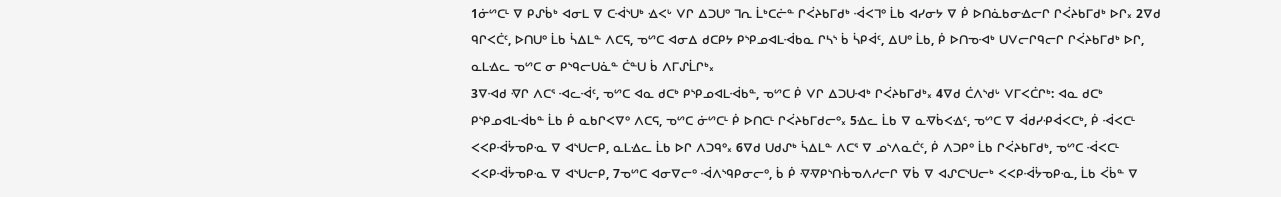1ᓃᔥᑕᒻ ᐁ ᑭᔑᑳᒃ ᐊᓂᒪ ᐁ ᑕᐙᔅᑌᒃ ᐎᐸᒡ ᐯᒋ ᐃᑐᑌᐤ ᒣᕆ ᒫᒃᑕᓖᓐ ᒋᐹᔨᑲᒥᑯᒃ ᐙᐸᒣᐤ ᒫᑲ ᐊᓯᓂᔭ ᐁ ᑮ ᐅᑎᓈᑲᓂᐎᓕᒋ ᒋᐹᔨᑲᒥᑯᒃ ᐅᒋ᙮ 2ᐁᑯ ᑫᒋᐸᑖᑦ, ᐅᑎᑌᐤ ᒫᑲ ᓵᐃᒪᓐ ᐱᑕᕋ, ᓀᔥᑕ ᐊᓂᐃ ᑯᑕᑭᔭ ᑭᔅᑭᓄᐊᒪᐙᑲᓇ ᒋᓴᔅ ᑳ ᓵᑭᐋᑦ, ᐃᑌᐤ ᒫᑲ, ᑮ ᐅᑎᓀᐗᒃ ᑌᐯᓕᒋᑫᓕᒋ ᒋᐹᔨᑲᒥᑯᒃ ᐅᒋ, ᓇᒪᐎᓚ ᓀᔥᑕ ᓂ ᑭᔅᑫᓕᑌᓈᓐ ᑖᓐᑌ ᑳ ᐱᒥᔑᒫᒋᒃ᙮
3ᐁᐗᑯ ᐌᒋ ᐱᑕᕐ ᐗᓚᐙᑦ, ᓀᔥᑕ ᐊᓇ ᑯᑕᒃ ᑭᔅᑭᓄᐊᒪᐙᑲᓐ, ᓀᔥᑕ ᑮ ᐯᒋ ᐃᑐᑌᐗᒃ ᒋᐹᔨᑲᒥᑯᒃ᙮ 4ᐁᑯ ᑖᐱᔅᑯᒡ ᐯᒥᐸᑖᒋᒃ: ᐊᓇ ᑯᑕᒃ ᑭᔅᑭᓄᐊᒪᐙᑲᓐ ᒫᑲ ᑮ ᓇᑲᒋᐸᐁᐤ ᐱᑕᕋ, ᓀᔥᑕ ᓃᔥᑕᒻ ᑮ ᐅᑎᑕᒻ ᒋᐹᔨᑲᒥᑯᓕᐤ᙮ 5ᐎᓚ ᒫᑲ ᐁ ᓇᐌᑳᐸᐎᑦ, ᓀᔥᑕ ᐁ ᐋᑯᓯᑶᐋᐸᑕᒃ, ᑮ ᐙᐸᑕᒻ ᐸᐸᑭᐙᔮᓀᑭᓋ ᐁ ᐊᔅᑌᓕᑭ, ᓇᒪᐎᓚ ᒫᑲ ᐅᒋ ᐱᑐᑫᐤ᙮ 6ᐁᑯ ᑌᑯᔑᒃ ᓵᐃᒪᓐ ᐱᑕᕐ ᐁ ᓄᔅᐱᓇᑖᑦ, ᑮ ᐱᑐᑭᐤ ᒫᑲ ᒋᐹᔨᑲᒥᑯᒃ, ᓀᔥᑕ ᐙᐸᑕᒻ ᐸᐸᑭᐙᔮᓀᑭᓋ ᐁ ᐊᔅᑌᓕᑭ, 7ᓀᔥᑕ ᐊᓂᐁᓕᐤ ᐙᐱᔅᑫᑭᓂᓕᐤ, ᑳ ᑮ ᐌᐌᑭᔅᑎᒀᓀᐱᓱᓕᒋ ᐁᑳ ᐁ ᐊᔑᑕᔅᑌᓕᒃ ᐸᐸᑭᐙᔮᓀᑭᓋ, ᒫᑲ ᐹᑳᓐ ᐁ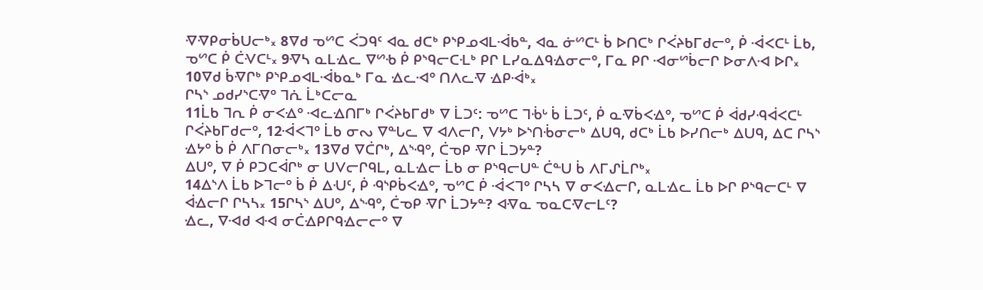ᐌᐌᑭᓂᑳᑌᓕᒃ᙮ 8ᐁᑯ ᓀᔥᑕ ᐹᑐᑫᑦ ᐊᓇ ᑯᑕᒃ ᑭᔅᑭᓄᐊᒪᐙᑲᓐ, ᐊᓇ ᓃᔥᑕᒻ ᑳ ᐅᑎᑕᒃ ᒋᐹᔨᑲᒥᑯᓕᐤ, ᑮ ᐙᐸᑕᒻ ᒫᑲ, ᓀᔥᑕ ᑮ ᑖᐺᑕᒻ᙮ 9ᐌᓴ ᓇᒪᐎᓚ ᐁᔥᑾ ᑮ ᑭᔅᑫᓕᑕᒶᒃ ᑭᒋ ᒪᓯᓇᐃᑫᐎᓂᓕᐤ, ᒥᓇ ᑭᒋ ᐗᓂᔥᑳᓕᒋ ᐅᓂᐱᐗ ᐅᒋ᙮ 10ᐁᑯ ᑳᐌᒋᒃ ᑭᔅᑭᓄᐊᒪᐙᑲᓇᒃ ᒥᓇ ᐎᓚᐗᐤ ᑎᐱᓚᐌ ᐎᑭᐙᒃ᙮
ᒋᓴᔅ ᓄᑯᓯᔅᑕᐌᐤ ᒣᕇ ᒫᒃᑕᓕᓇ
11ᒫᑲ ᒣᕆ ᑮ ᓂᐸᐎᐤ ᐗᓚᐎᑎᒥᒃ ᒋᐹᔨᑲᒥᑯᒃ ᐁ ᒫᑐᑦ: ᓀᔥᑕ ᒣᒀᒡ ᑳ ᒫᑐᑦ, ᑮ ᓇᐌᑳᐸᐎᐤ, ᓀᔥᑕ ᑮ ᐋᑯᓯᑴᐋᐸᑕᒻ ᒋᐹᔨᑲᒥᑯᓕᐤ, 12ᐙᐸᒣᐤ ᒫᑲ ᓂᔓ ᐁᓐᒐᓚ ᐁ ᐊᐱᓕᒋ, ᐯᔭᒃ ᐅᔅᑎᒀᓂᓕᒃ ᐃᑌᑫ, ᑯᑕᒃ ᒫᑲ ᐅᓯᑎᓕᒃ ᐃᑌᑫ, ᐃᑕ ᒋᓴᔅ ᐎᔭᐤ ᑳ ᑮ ᐱᒥᑎᓂᓕᒃ᙮ 13ᐁᑯ ᐁᑖᒋᒃ, ᐃᔅᑴᐤ, ᑖᓀᑭ ᐌᒋ ᒫᑐᔭᓐ?
ᐃᑌᐤ, ᐁ ᑮ ᑭᑐᑕᐋᒋᒃ ᓂ ᑌᐯᓕᒋᑫᒪ, ᓇᒪᐎᓕ ᒫᑲ ᓂ ᑭᔅᑫᓕᑌᓐ ᑖᓐᑌ ᑳ ᐱᒥᔑᒫᒋᒃ᙮
14ᐃᔅᐱ ᒫᑲ ᐅᒣᓕᐤ ᑳ ᑮ ᐃᑗᑦ, ᑮ ᑴᔅᑭᑳᐸᐎᐤ, ᓀᔥᑕ ᑮ ᐙᐸᒣᐤ ᒋᓴᓴ ᐁ ᓂᐸᐎᓕᒋ, ᓇᒪᐎᓚ ᒫᑲ ᐅᒋ ᑭᔅᑫᓕᑕᒻ ᐁ ᐋᐎᓕᒋ ᒋᓴᓴ᙮ 15ᒋᓴᔅ ᐃᑌᐤ, ᐃᔅᑴᐤ, ᑖᓀᑭ ᐌᒋ ᒫᑐᔭᓐ? ᐊᐌᓇ ᓀᓇᑕᐌᓕᒪᑦ?
ᐎᓚ, ᐁᐗᑯ ᐊᐗ ᓂᑖᐎᑭᒋᑫᐎᓕᓕᐤ ᐁ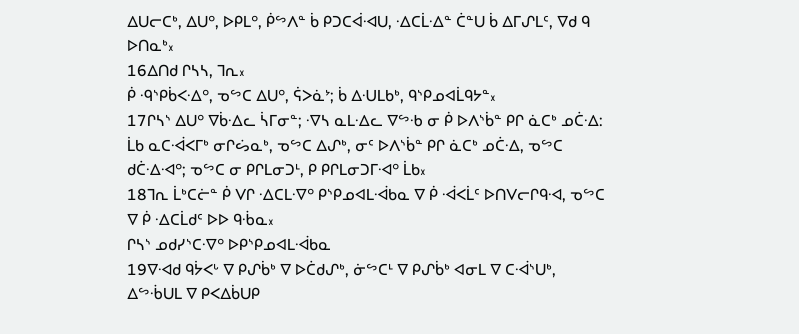ᐃᑌᓕᑕᒃ, ᐃᑌᐤ, ᐅᑭᒪᐤ, ᑮᔥᐱᓐ ᑳ ᑭᑐᑕᐋᐗᑌ, ᐎᑕᒫᐎᓐ ᑖᓐᑌ ᑳ ᐃᒥᔑᒪᑦ, ᐁᑯ ᑫ ᐅᑎᓇᒃ᙮
16ᐃᑎᑯ ᒋᓴᓴ, ᒣᕆ᙮
ᑮ ᑴᔅᑭᑳᐸᐎᐤ, ᓀᔥᑕ ᐃᑌᐤ, ᕌᐳᓈᔾ; ᑳ ᐃᑗᒪᑲᒃ, ᑫᔅᑭᓄᐊᒫᑫᔭᓐ᙮
17ᒋᓴᔅ ᐃᑌᐤ ᐁᑳᐎᓚ ᓵᒥᓂᓐ; ᐌᓴ ᓇᒪᐎᓚ ᐁᔥᑾ ᓂ ᑮ ᐅᐱᔅᑳᓐ ᑭᒋ ᓈᑕᒃ ᓄᑖᐎ: ᒫᑲ ᓇᑕᐙᐸᒥᒃ ᓂᒋᔖᓇᒃ, ᓀᔥᑕ ᐃᔑᒃ, ᓂᑦ ᐅᐱᔅᑳᓐ ᑭᒋ ᓈᑕᒃ ᓄᑖᐎ, ᓀᔥᑕ ᑯᑖᐎᐗᐤ; ᓀᔥᑕ ᓂ ᑭᒋᒪᓂᑐᒻ, ᑭ ᑭᒋᒪᓂᑐᒥᐗᐤ ᒫᑲ᙮
18ᒣᕆ ᒫᒃᑕᓖᓐ ᑮ ᐯᒋ ᐎᑕᒪᐌᐤ ᑭᔅᑭᓄᐊᒪᐙᑲᓇ ᐁ ᑮ ᐙᐸᒫᑦ ᐅᑎᐯᓕᒋᑫᐗ, ᓀᔥᑕ ᐁ ᑮ ᐎᑕᒫᑯᑦ ᐅᐅ ᑫᒀᓇ᙮
ᒋᓴᔅ ᓄᑯᓯᔅᑕᐌᐤ ᐅᑭᔅᑭᓄᐊᒪᐙᑲᓇ
19ᐁᐗᑯ ᑫᔮᐸᒡ ᐁ ᑭᔑᑳᒃ ᐁ ᐅᑖᑯᔑᒃ, ᓃᔥᑕᒻ ᐁ ᑭᔑᑳᒃ ᐊᓂᒪ ᐁ ᑕᐙᔅᑌᒃ, ᐃᔥᒀᑌᒪ ᐁ ᑭᐸᐃᑳᑌᑭ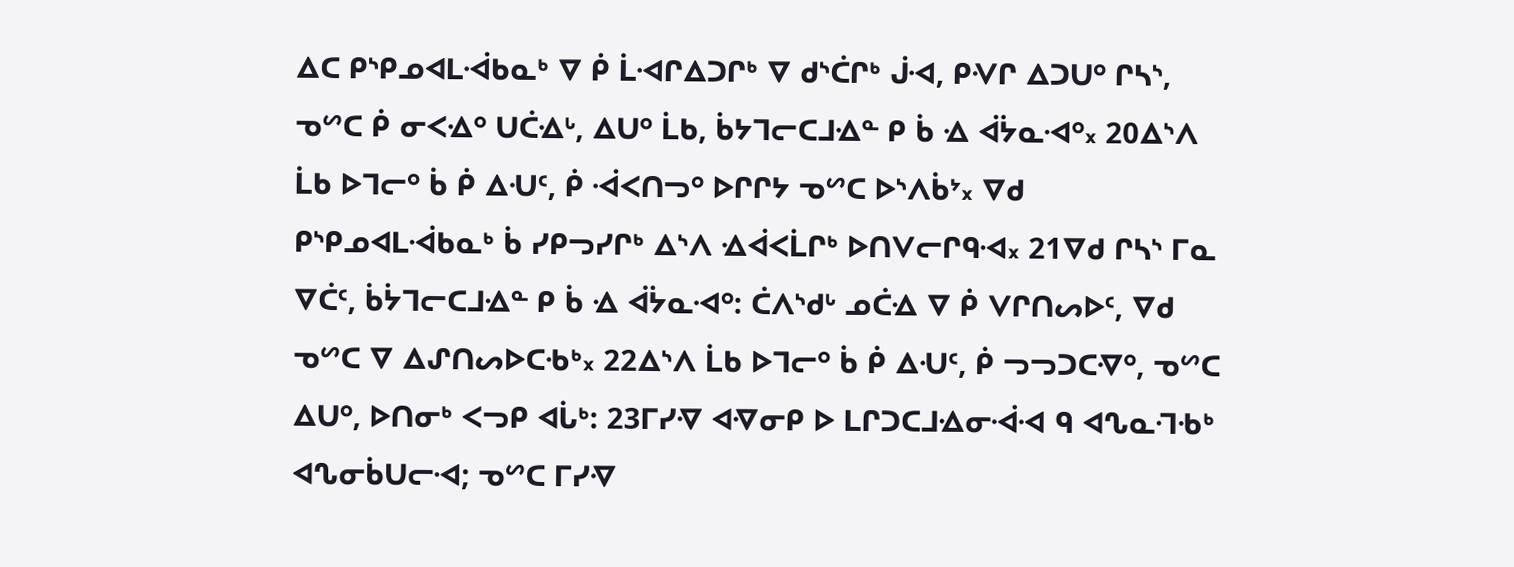ᐃᑕ ᑭᔅᑭᓄᐊᒪᐙᑲᓇᒃ ᐁ ᑮ ᒫᐗᒋᐃᑐᒋᒃ ᐁ ᑯᔅᑖᒋᒃ ᒎᐗ, ᑭᐺᒋ ᐃᑐᑌᐤ ᒋᓴᔅ, ᓀᔥᑕ ᑮ ᓂᐸᐎᐤ ᑌᑖᐎᒡ, ᐃᑌᐤ ᒫᑲ, ᑳᔭᒣᓕᑕᒧᐎᓐ ᑭ ᑳ ᐎ ᐋᔮᓇᐗᐤ᙮ 20ᐃᔅᐱ ᒫᑲ ᐅᒣᓕᐤ ᑳ ᑮ ᐃᑗᑦ, ᑮ ᐙᐸᑎᓓᐤ ᐅᒋᒋᔭ ᓀᔥᑕ ᐅᔅᐱᑳᔾ᙮ ᐁᑯ ᑭᔅᑭᓄᐊᒪᐙᑲᓇᒃ ᑳ ᓯᑭᓓᓯᒋᒃ ᐃᔅᐱ ᐎᐋᐸᒫᒋᒃ ᐅᑎᐯᓕᒋᑫᐗ᙮ 21ᐁᑯ ᒋᓴᔅ ᒥᓇ ᐁᑖᑦ, ᑳᔮᒣᓕᑕᒧᐎᓐ ᑭ ᑳ ᐎ ᐋᔮᓇᐗᐤ: ᑖᐱᔅᑯᒡ ᓄᑖᐎ ᐁ ᑮ ᐯᒋᑎᔕᐅᑦ, ᐁᑯ ᓀᔥᑕ ᐁ ᐃᔑᑎᔕᐅᑕᑾᒃ᙮ 22ᐃᔅᐱ ᒫᑲ ᐅᒣᓕᐤ ᑳ ᑮ ᐃᑗᑦ, ᑮ ᓓᓓᑐᑕᐌᐤ, ᓀᔥᑕ ᐃᑌᐤ, ᐅᑎᓂᒃ ᐸᓓᑭ ᐊᒑᒃ: 23ᒥᓯᐌ ᐊᐌᓂᑭ ᐅ ᒪᒋᑐᑕᒧᐎᓂᐙᐗ ᑫ ᐊᔐᓇᒬᑾᒃ ᐊᔐᓂᑳᑌᓕᐗ; ᓀᔥᑕ ᒥᓯᐌ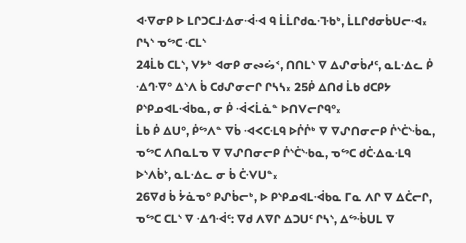ᐊᐌᓂᑭ ᐅ ᒪᒋᑐᑕᒧᐎᓂᐙᐗ ᑫ ᒫᒫᒋᑯᓇᒬᑾᒃ, ᒫᒪᒋᑯᓂᑳᑌᓕᐗ᙮
ᒋᓴᔅ ᓀᔥᑕ ᑡᒪᔅ
24ᒫᑲ ᑕᒪᔅ, ᐯᔭᒃ ᐊᓂᑭ ᓂᔓᔖᑉ, ᑎᑎᒪᔅ ᐁ ᐃᔑᓂᑳᓱᑦ, ᓇᒪᐎᓚ ᑮ ᐎᒉᐌᐤ ᐃᔅᐱ ᑳ ᑕᑯᔑᓂᓕᒋ ᒋᓴᓴ᙮ 25ᑮ ᐃᑎᑯ ᒫᑲ ᑯᑕᑭᔭ ᑭᔅᑭᓄᐊᒪᐙᑲᓇ, ᓂ ᑮ ᐙᐸᒫᓈᓐ ᐅᑎᐯᓕᒋᑫᐤ᙮
ᒫᑲ ᑮ ᐃᑌᐤ, ᑮᔥᐱᓐ ᐁᑳ ᐗᐸᑕᒶᑫ ᐅᒌᒌᒃ ᐁ ᐁᔑᑎᓂᓕᑭ ᒌᔅᑖᔅᒀᓇ, ᓀᔥᑕ ᐱᑎᓇᒪᓀ ᐁ ᐁᔑᑎᓂᓕᑭ ᒌᔅᑖᔅᑾᓇ, ᓀᔥᑕ ᑯᑖᐎᓇᒶᑫ ᐅᔅᐱᑳᔾ, ᓇᒪᐎᓚ ᓂ ᑳ ᑖᐺᑌᓐ᙮
26ᐁᑯ ᑳ ᔮᓈᓀᐤ ᑭᔑᑳᓕᒃ, ᐅ ᑭᔅᑭᓄᐊᒪᐙᑲᓇ ᒥᓇ ᐱᒋ ᐁ ᐃᑖᓕᒋ, ᓀᔥᑕ ᑕᒪᔅ ᐁ ᐎᒉᐙᑦ: ᐁᑯ ᐱᐁᒋ ᐃᑐᑌᑦ ᒋᓴᔅ, ᐃᔥᒀᑌᒪ ᐁ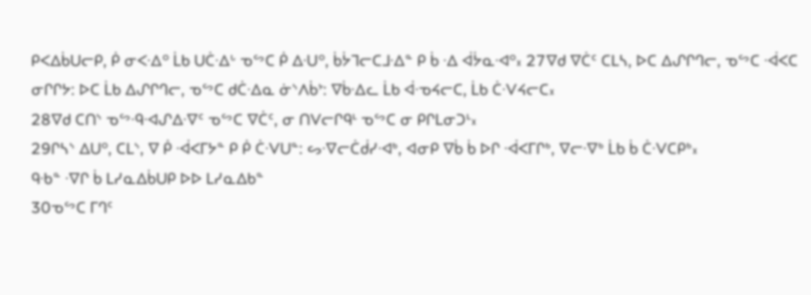ᑭᐸᐃᑳᑌᓕᑭ, ᑮ ᓂᐸᐎᐤ ᒫᑲ ᑌᑖᐎᒡ ᓀᔥᑕ ᑮ ᐃᑗᐤ, ᑳᔮᒣᓕᑕᒧᐎᓐ ᑭ ᑳ ᐎ ᐋᔮᓇᐗᐤ᙮ 27ᐁᑯ ᐁᑖᑦ ᑕᒪᓴ, ᐅᑕ ᐃᔑᒋᒉᓕ, ᓀᔥᑕ ᐙᐸᑕ ᓂᒋᒋᔭ: ᐅᑕ ᒫᑲ ᐃᔑᒋᒉᓕ, ᓀᔥᑕ ᑯᑖᐎᓇ ᓃᔅᐱᑳᔾ: ᐁᑳᐎᓚ ᒫᑲ ᐋᓉᔦᓕᑕ, ᒫᑲ ᑖᐺᔦᓕᑕ᙮
28ᐁᑯ ᑕᑎᔅ ᓀᔥᑴᐗᔑᐃᐌᑦ ᓀᔥᑕ ᐁᑖᑦ, ᓂ ᑎᐯᓕᒋᑫᒻ ᓀᔥᑕ ᓂ ᑭᒋᒪᓂᑐᒻ᙮
29ᒋᓴᔅ ᐃᑌᐤ, ᑕᒪᔅ, ᐁ ᑮ ᐙᐸᒥᔭᓐ ᑭ ᑮ ᑖᐺᑌᓐ: ᔕᐌᓕᑖᑰᓯᐗᒃ, ᐊᓂᑭ ᐁᑳ ᑳ ᐅᒋ ᐙᐸᒥᒋᒃ, ᐁᓕᐌᒃ ᒫᑲ ᑳ ᑖᐺᑕᑭᒃ᙮
ᑫᑾᓐ ᐌᒋ ᑳ ᒪᓯᓇᐃᑳᑌᑭ ᐅᐅ ᒪᓯᓇᐃᑲᓐ
30ᓀᔥᑕ ᒥᒉᑦ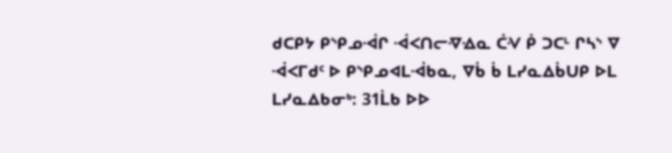ᑯᑕᑭᔭ ᑭᔅᑭᓄᐙᒋ ᐙᐸᑎᓕᐌᐎᓇ ᑖᐺ ᑮ ᑐᑕᒻ ᒋᓴᔅ ᐁ ᐙᐸᒥᑯᑦ ᐅ ᑭᔅᑭᓄᐊᒪᐙᑲᓇ, ᐁᑳ ᑳ ᒪᓯᓇᐃᑳᑌᑭ ᐅᒪ ᒪᓯᓇᐃᑲᓂᒃ: 31ᒫᑲ ᐅᐅ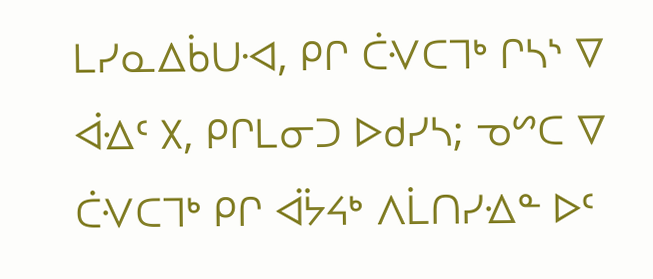ᒪᓯᓇᐃᑳᑌᐗ, ᑭᒋ ᑖᐺᑕᒣᒃ ᒋᓴᔅ ᐁ ᐋᐎᑦ ᙭, ᑭᒋᒪᓂᑐ ᐅᑯᓯᓴ; ᓀᔥᑕ ᐁ ᑖᐺᑕᒣᒃ ᑭᒋ ᐋᔮᔦᒃ ᐱᒫᑎᓯᐎᓐ ᐅᑦ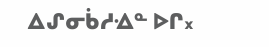ᐃᔑᓂᑳᓱᐎᓐ ᐅᒋ᙮